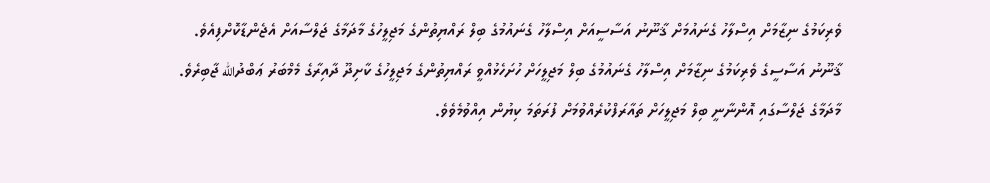ވެރިކަމުގެ ނިޒާމަށް އިސްލާހު ގެނައުމަށް ޤާނޫނު އަސާސީއަށް އިސްލާހު ގެނައުމުގެ ބިލް ރައްޔިތުންގެ މަޖިލީހުގެ މާދަމާގެ ޖަލްސާއަށް އެޖެންޑާކޮށްފިއެވެ.
ޤާނޫނު އަސާސީގެ ވެރިކަމުގެ ނިޒާމަށް އިސްލާހު ގެނައުމުގެ ބިލް މަޖިލީހަށް ހުށަހެޅުއްވީ ރައްޔިތުންގެ މަޖިލީހުގެ ކާށިދޫ ދާއިރާގެ މެމްބަރު ޢަބްދުالله ޖާބިރެވެ. މާދަމާގެ ޖަލްސާގައި އޮންނާނީ ބިލް މަޖިލީހަށް ތައާރަފްކުރެއްވުމަށް ފުރަތަމަ ކިޔުން އިއްވުމެވެވެ.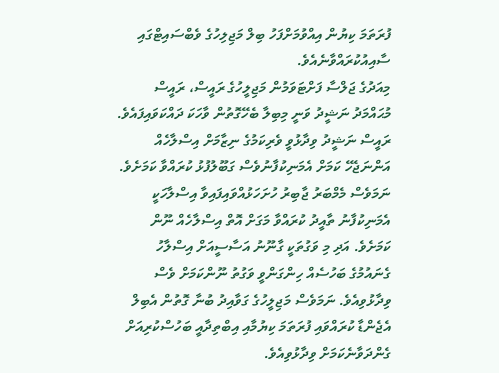ފުރަތަމަ ކިޔުން އިއްވުމަށްފަހު ބިލް މަޖިލިހުގެ ވެބްސައިޓްގައި ސާއިއުކުރައްވާނެއެވެ.
މިއަދުގެ ޖަލްސާ ފަށްޓަވަމުން މަޖިލީހުގެ ރައީސް، ރައީސް މުޙައްމަދު ނަޝީދު ވަނީ މިބިލާ ބެހޭގޮތުން ވާހަކަ ދައްކަވައިފައެވެ. ރައީސް ނަޝީދު ވިދާޅުވީ ވެރިކަމުގެ ނިޒާމަށް އިސްލާހެއް އަންނަޖެހޭ ކަމަށް އެމަނިކުފާނުވެސް ގަބޫލުފުޅު ކުރައްވާ ކަމަށެވެ. ނަމަވެސް މެމްބަރު ޖާބިރު ހުށަހަޅުއްވައިފައިވާ އިސްލާހަކީ އެމަނިކުފާނު ތާއީދު ކުރައްވާ މަގަށް އޮތް އިސްލާހެއް ނޫން ކަމަށެވެ. އަދި މި ވަގުތަކީ ގާނޫނު އަސާސީއަށް އިސްލާހު ގެނައުމުގެ ބަހުސެއް ހިންގަންވީ ވަގުތު ނޫންކަމަށް ވެސް ވިދާޅުވިއެވެ. ނަމަވެސް މަޖިލީހުގެ ގަވާއިދު ބުނާ ގޮތުން އެބިލް އެޖެންޑާ ކުރައްވައި ފުރަތަމަ ކިޔުމާއި އިބްތިދާއީ ބަހުސްކުރިއަށް ގެންދަވާނެކަމަށް ވިދާޅުވިއެވެ.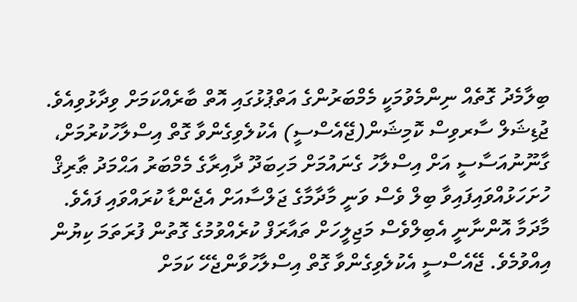ބިލާމެދު ގޮތެއް ނިންމެވުމަކީ މެމްބަރުންގެ އަތްޕުޅުގައި އޮތް ބާރެއްކަމަށް ވިދާޅުވިއެވެ.
ޖުޑިޝަލް ސާރވިސް ކޮމިޝަން(ޖޭއެސްސީ) އެކުލެވިގެންވާ ގޮތް އިސްލާހުކުރުމަށް، ގާނޫނުއަސާސީ އަށް އިސްލާހު ގެނައުމަށް މަހިބަދޫ ދާއިރާގެ މެމްބަރު އަޙްމަދު ޠާރިޤް ހުށަހަޅުއްވައިފައިވާ ބިލް ވެސް ވަނީ މާދާމާގެ ޖަލްސާއަށް އެޖެންޑާ ކުރައްވައި ފައެވެ. މާދަމާ އޮންނާނީ އެބިލްވެސް މަޖިލީހަށް ތައާރަފް ކުރެއްވުމުގެ ގޮތުން ފުރަތަމަ ކިޔުން އިއްވުމެވެ. ޖޭއެސްސީ އެކުލެވިގެންވާ ގޮތް އިސްލާހުވާންޖެހޭ ކަމަށް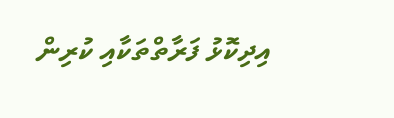އިދިކޮޅު ފަރާތްތަކާއި ކުރިން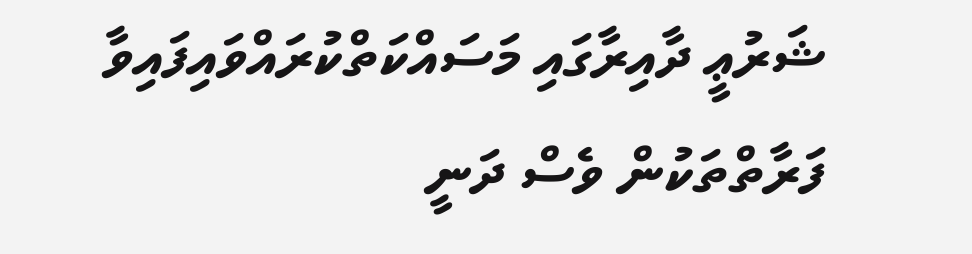ޝަރުޢީ ދާއިރާގައި މަސައްކަތްކުރައްވައިފައިވާ ފަރާތްތަކުން ވެސް ދަނީ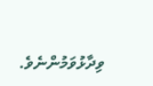ވިދާޅުވަމުންނެވެ.